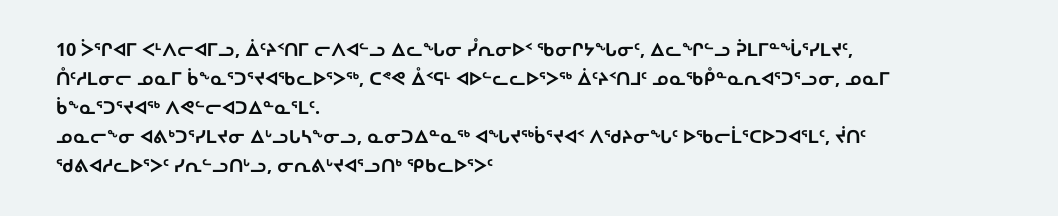10 ᐴᕐᒋᐊᒥ ᐸᒻᐱᓕᐊᒥᓗ, ᐄᑦᔨᑉᑎᒥ ᓕᐱᐊᓪᓗ ᐃᓚᖓᓂ ᓮᕆᓂᐅᑉ ᖃᓂᒋᔭᖓᓂᑦ, ᐃᓚᖏᓪᓗ ᕉᒪᒥᓐᖔᕐᓯᒪᔪᑦ,
ᑍᑦᓱᒪᓂᓕ ᓄᓇᒥ ᑳᖕᓇᕐᑐᕐᔪᐊᖃᓚᐅᕐᐳᖅ, ᑕᕝᕙ ᐂᑉᕋᒻ ᐊᐅᓪᓚᓚᐅᕐᐳᖅ ᐄᑦᔨᑉᑎᒧᑦ ᓄᓇᖃᑬᓐᓇᕆᐊᕐᑐᕐᓗᓂ, ᓄᓇᒥ ᑳᖕᓇᕐᑐᕐᔪᐊᖅ ᐱᕙᓪᓕᐊᑐᐃᓐᓇᕐᒪᑦ.
ᓄᓇᓕᖕᓂ ᐊᕕᒃᑐᕐᓯᒪᔪᓂ ᐃᒡᓗᒐᓴᖕᓂᓗ, ᓇᓂᑐᐃᓐᓇᖅ ᐊᖓᔪᖅᑳᕐᔪᐊᑉ ᐱᖁᔨᓂᖓᑦ ᐅᖃᓕᒫᕐᑕᐅᑐᐊᕐᒪᑦ, ᔫᑎᑦ ᖁᕕᐊᓱᓚᐅᕐᐳᑦ ᓯᕆᓪᓗᑎᒡᓗ, ᓂᕆᕕᒡᔪᐊᕐᓗᑎᒃ ᕿᑲᓚᐅᕐᐳᑦ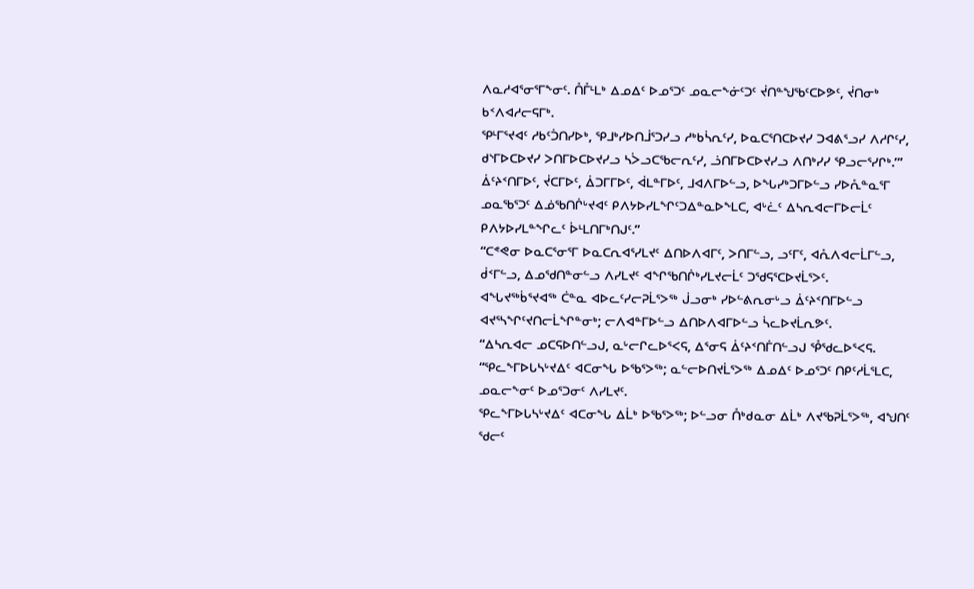ᐱᓇᓱᐊᕐᓂᕐᒥᖕᓂᑦ. ᑍᒤᒻᒪᒃ ᐃᓄᐃᑦ ᐅᓄᕐᑐᑦ ᓄᓇᓕᖕᓃᑦᑐᑦ ᔫᑎᓐᖑᖃᑦᑕᐅᕗᑦ, ᔫᑎᓂᒃ ᑲᑉᐱᐊᓱᓕᕋᒥᒃ.
ᕿᒻᒥᕐᔪᐊᑦ ᓱᑲᑦᑑᑎᓯᐅᒃ, ᕿᒧᒃᓯᐅᑎᒨᕐᑐᓯᓗ ᓱᒃᑲᓵᕆᑦᓯ, ᐅᓇᑕᕐᑎᑕᐅᔪᓯ ᑐᐊᕕᕐᓗᓯ ᐱᓱᒋᑦᓯ, ᑯᔅᒥᐅᑕᐅᔪᓯ ᐳᑎᒥᐅᑕᐅᔪᓯᓗ ᓴᐴᓗᑕᖃᓕᕆᑦᓯ, ᓘᑎᒥᐅᑕᐅᔪᓯᓗ ᐱᑎᒃᓯᓯ ᕿᓗᓕᕐᓯᒋᒃ.’”
ᐄᑦᔨᑉᑎᒥᐅᑦ, ᔫᑕᒥᐅᑦ, ᐄᑐᒥᒥᐅᑦ, ᐋᒪᓐᒥᐅᑦ, ᒧᐊᐱᒥᐅᓪᓗ, ᐅᖓᓯᒃᑐᒥᐅᓪᓗ ᓯᐅᕅᓐᓇᕐᒥ ᓄᓇᖃᕐᑐᑦ ᐃᓅᖃᑎᒌᒡᔪᐊᑦ ᑭᐱᔭᐅᓯᒪᖏᑦᑐᐃᓐᓇᐅᖕᒪᑕ, ᐊᒡᓛᑦ ᐃᓴᕆᐊᓕᒥᐅᓕᒫᑦ ᑭᐱᔭᐅᓯᒪᓐᖏᓚᑦ ᐆᒻᒪᑎᒥᒃᑎᒍᑦ.”
“ᑕᕝᕙᓂ ᐅᓇᑕᕐᓂᕐᒥ ᐅᓇᑕᕆᐊᕐᓯᒪᔪᑦ ᐃᑎᐅᐱᐊᒥᑦ, ᐳᑎᒥᓪᓗ, ᓗᑦᒥᑦ, ᐊᕅᐱᐊᓕᒫᒥᓪᓗ, ᑰᑉᒥᓪᓗ, ᐃᓄᖁᑎᓐᓂᓪᓗ ᐱᓯᒪᔪᑦ ᐊᖏᖃᑎᒌᒃᓯᒪᔪᓕᒫᑦ ᑐᖁᕋᕐᑕᐅᔪᒫᕐᐳᑦ.
ᐊᖓᔪᖅᑳᕐᔪᐊᖅ ᑖᓐᓇ ᐊᐅᓚᑦᓯᓕᕈᒫᕐᐳᖅ ᒎᓗᓂᒃ ᓯᐅᓪᕕᕆᓂᒡᓗ ᐄᑦᔨᑉᑎᒥᐅᓪᓗ ᐊᔪᕐᓴᖏᑦᔪᑎᓕᒫᖏᓐᓂᒃ; ᓕᐱᐊᓐᒥᐅᓪᓗ ᐃᑎᐅᐱᐊᒥᐅᓪᓗ ᓵᓚᐅᔪᒫᕆᕗᑦ.
“ᐃᓴᕆᐊᓕ ᓄᑕᕋᐅᑎᓪᓗᒍ, ᓇᒡᓕᒋᓚᐅᕐᐸᕋ, ᐃᕐᓂᕋ ᐄᑦᔨᑉᑎᒦᑎᓪᓗᒍ ᕾᖁᓚᐅᕐᐸᕋ.
“ᕿᓚᖕᒥᐅᒐᓴᒡᔪᐃᑦ ᐊᑕᓂᖓ ᐅᖃᕐᐳᖅ; ᓇᓪᓕᐅᑎᔪᒫᕐᐳᖅ ᐃᓄᐃᑦ ᐅᓄᕐᑐᑦ ᑎᑭᑦᓱᒫᕐᒪᑕ, ᓄᓇᓕᖕᓂᑦ ᐅᓄᕐᑐᓂᑦ ᐱᓯᒪᔪᑦ.
ᕿᓚᖕᒥᐅᒐᓴᒡᔪᐃᑦ ᐊᑕᓂᖓ ᐃᒫᒃ ᐅᖃᕐᐳᖅ; ᐅᓪᓗᓂ ᑍᒃᑯᓇᓂ ᐃᒫᒃ ᐱᔪᖃᕈᒫᕐᐳᖅ, ᐊᖑᑎᑦ ᖁᓕᑦ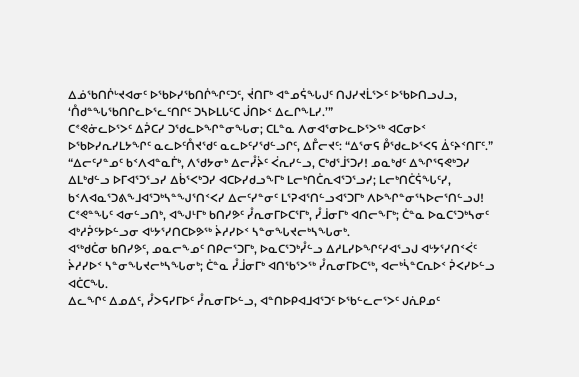ᐃᓅᖃᑎᒌᒡᔪᐊᓂᑦ ᐅᖃᐅᓯᖃᑎᒌᖏᑦᑐᑦ, ᔫᑎᒥᒃ ᐊᓐᓄᕌᖓᒍᑦ ᑎᒍᓯᔪᒫᕐᐳᑦ ᐅᖃᐅᑎᓗᒍᓗ, ‘ᑍᑯᓐᖓᖃᑎᒋᓚᐅᕐᓚᑦᑎᒋᑦ ᑐᓴᐅᒪᒐᑦᑕ ᒎᑎᐅᑉ ᐃᓚᒋᖕᒪᓯ.’”
ᑕᕝᕙᓃᓚᐅᕐᐳᑦ ᐃᕉᑕᓯ ᑐᖁᓚᐅᖏᓐᓂᖓᓂ; ᑕᒪᓐᓇ ᐱᓂᐊᕐᓂᐅᓚᐅᕐᐳᖅ ᐊᑕᓂᐅᑉ ᐅᖃᐅᓯᕆᓯᒪᔭᖏᑦ ᓇᓚᐅᑦᑍᔪᖁᑦ ᓇᓚᐅᑦᓯᖁᓪᓗᒋᑦ, ᐃᒤᓕᔪᑦ: “ᐃᕐᓂᕋ ᑬᖁᓚᐅᕐᐸᕋ ᐄᑦᔨᑉᑎᒥᑦ.”
“ᐃᓕᑦᓯᓐᓄᑦ ᑲᑉᐱᐊᓐᓇᒦᒃ, ᐱᖁᔭᓂᒃ ᐃᓕᓮᔩᑦ ᐹᕆᓯᓪᓗ, ᑕᒃᑯᕐᒨᕐᑐᓯ! ᓄᓇᒃᑯᑦ ᐃᖏᕐᕋᕙᒃᑐᓯ ᐃᒪᒃᑯᓪᓗ ᐅᒥᐊᕐᑐᕐᓗᓯ ᐃᑳᕐᐸᒃᑐᓯ ᐊᑕᐅᓯᑯᓗᖕᒥᒃ ᒪᓕᒃᑎᑖᕆᐊᕐᑐᕐᓗᓯ; ᒪᓕᒃᑎᑖᕌᖓᑦᓯ, ᑲᑉᐱᐊᓇᕐᑐᕕᖕᒧᐊᕐᑐᒃᓴᓐᖑᕐᑎᑉᐸᓯ ᐃᓕᑦᓯᓐᓂᑦ ᒪᕐᕈᐊᕐᑎᓪᓗᐊᕐᑐᒥᒃ ᐱᐅᖏᓐᓂᕐᓴᐅᓕᕐᑎᓪᓗᒍ!
ᑕᕝᕙᓐᖓᑦ ᐊᓂᓪᓗᑎᒃ, ᐊᖑᒻᒥᒃ ᑲᑎᓯᕗᑦ ᓮᕆᓂᒥᐅᑕᕐᒥᒃ, ᓮᒨᓂᒥᒃ ᐊᑎᓕᖕᒥᒃ; ᑖᓐᓇ ᐅᓇᑕᕐᑐᒃᓴᓂᑦ ᐊᒃᓱᕉᑦᔭᐅᓪᓗᓂ ᐊᒡᔭᕐᓯᑎᑕᐅᕗᖅ ᔩᓱᓯᐅᑉ ᓴᓐᓂᖓᔪᓕᒃᓴᖓᓂᒃ.
ᐊᖅᑯᑖᓂ ᑲᑎᓯᕗᑦ, ᓄᓇᓕᖕᓄᑦ ᑎᑭᓕᕐᑐᒥᒃ, ᐅᓇᑕᕐᑐᒃᓮᓪᓗ ᐃᓱᒪᓯᐅᖏᑦᓯᐊᕐᓗᒍ ᐊᒡᔭᕐᓯᑎᑉᐹᑦ ᔩᓱᓯᐅᑉ ᓴᓐᓂᖓᔪᓕᒃᓴᖓᓂᒃ; ᑖᓐᓇ ᓮᒨᓂᒥᒃ ᐊᑎᖃᕐᐳᖅ ᓮᕆᓂᒥᐅᑕᖅ, ᐊᓕᒃᓵᓐᑕᕆᐅᑉ ᕉᐸᓯᐅᓪᓗ ᐊᑖᑕᖓ.
ᐃᓚᖏᑦ ᐃᓄᐃᑦ, ᓮᐳᕋᓯᒥᐅᑦ ᓮᕆᓂᒥᐅᓪᓗ, ᐊᓐᑎᐅᑭᐊᒧᐊᕐᑐᑦ ᐅᖃᓪᓚᓕᕐᐳᑦ ᒍᕇᑭᓄᑦ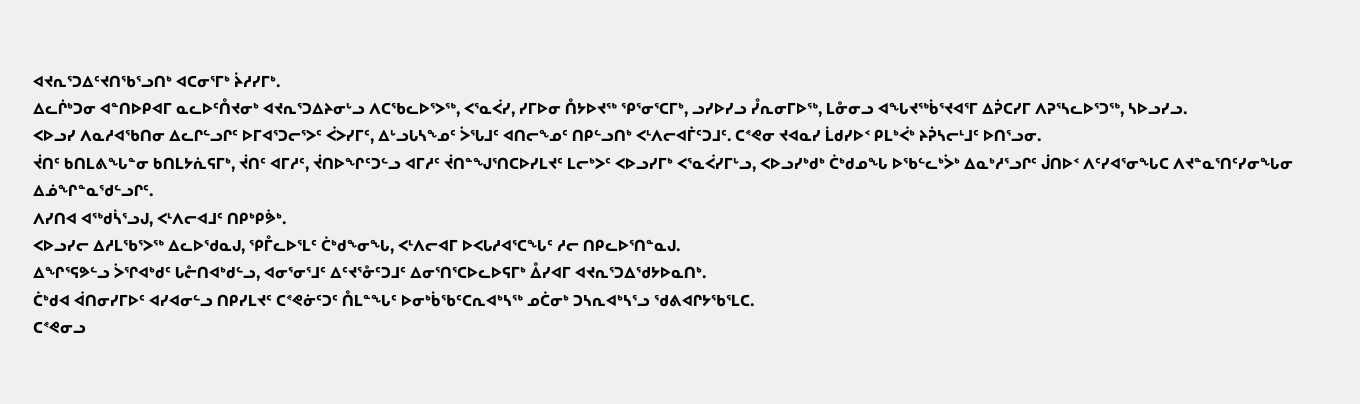ᐊᔪᕆᕐᑐᐃᑦᔪᑎᖃᕐᓗᑎᒃ ᐊᑕᓂᕐᒥᒃ ᔩᓱᓯᒥᒃ.
ᐃᓚᒌᒃᑐᓂ ᐊᓐᑎᐅᑭᐊᒥ ᓇᓚᐅᑦᑍᔪᓂᒃ ᐊᔪᕆᕐᑐᐃᔨᓂᒡᓗ ᐱᑕᖃᓚᐅᕐᐳᖅ, ᐸᕐᓇᐹᓯ, ᓯᒥᐅᓂ ᑍᔭᐅᔪᖅ ᕿᕐᓂᕐᑕᒥᒃ, ᓗᓯᐅᓯᓗ ᓮᕆᓂᒥᐅᖅ, ᒪᓁᓂᓗ ᐊᖓᔪᖅᑳᕐᔪᐊᕐᒥ ᐃᕉᑕᓯᒥ ᐱᕈᕐᓴᓚᐅᕐᑐᖅ, ᓴᐅᓗᓯᓗ.
ᐸᐅᓗᓯ ᐱᓇᓱᐊᖃᑎᓂ ᐃᓚᒋᓪᓗᒋᑦ ᐅᒥᐊᕐᑐᓕᕐᐳᑦ ᐹᐳᓯᒥᑦ, ᐃᒡᓗᒐᓴᖕᓄᑦ ᐴᕐᒐᒧᑦ ᐊᑎᓕᖕᓄᑦ ᑎᑭᓪᓗᑎᒃ ᐸᒻᐱᓕᐊᒦᑦᑐᒧᑦ. ᑕᕝᕙᓂ ᔪᐊᓇᓯ ᒫᑯᓯᐅᑉ ᑭᒪᒃᐹᒃ ᔨᕉᓴᓕᒻᒧᑦ ᐅᑎᕐᓗᓂ.
ᔫᑎᑦ ᑲᑎᒪᕕᖓᓐᓂ ᑲᑎᒪᔭᕇᕋᒥᒃ, ᔫᑎᑦ ᐊᒥᓱᑦ, ᔫᑎᐅᖏᑦᑐᓪᓗ ᐊᒥᓱᑦ ᔫᑎᓐᖑᕐᑎᑕᐅᓯᒪᔪᑦ ᒪᓕᒃᐳᑦ ᐸᐅᓗᓯᒥᒃ ᐸᕐᓇᐹᓯᒥᒡᓗ, ᐸᐅᓗᓯᒃᑯᒃ ᑖᒃᑯᓄᖓ ᐅᖃᓪᓚᒃᐴᒃ ᐃᓇᒃᓱᕐᓗᒋᑦ ᒎᑎᐅᑉ ᐱᑦᓯᐊᕐᓂᖓᑕ ᐱᔪᓐᓇᕐᑎᑦᓯᓂᖓᓂ ᐃᓅᖏᓐᓇᖁᓪᓗᒋᑦ.
ᐱᓯᑎᐊ ᐊᖅᑯᓵᕐᓗᒍ, ᐸᒻᐱᓕᐊᒧᑦ ᑎᑭᒃᑭᕘᒃ.
ᐸᐅᓗᓯᓕ ᐃᓱᒪᖃᕐᐳᖅ ᐃᓚᐅᖁᓇᒍ, ᕿᒤᓚᐅᕐᒪᑦ ᑖᒃᑯᖕᓂᖓ, ᐸᒻᐱᓕᐊᒥ ᐅᐸᒐᓱᐊᕐᑕᖓᑦ ᓱᓕ ᑎᑭᓚᐅᕐᑎᓐᓇᒍ.
ᐃᖏᕐᕋᕗᓪᓗ ᐴᕐᒋᐊᒃᑯᑦ ᒐᓔᑎᐊᒃᑯᓪᓗ, ᐊᓂᕐᓂᕐᒧᑦ ᐃᑦᔪᕐᓁᑦᑐᒧᑦ ᐃᓂᕐᑎᕐᑕᐅᓚᐅᕋᒥᒃ ᐂᓯᐊᒥ ᐊᔪᕆᕐᑐᐃᖁᔭᐅᓇᑎᒃ.
ᑖᒃᑯᐊ ᐋᑎᓂᓯᒥᐅᑦ ᐊᓯᐊᓂᓪᓗ ᑎᑭᓯᒪᔪᑦ ᑕᕝᕙᓃᑦᑐᑦ ᑍᒪᓐᖓᑦ ᐅᓂᒃᑳᖃᑦᑕᕆᐊᒃᓴᖅ ᓄᑖᓂᒃ ᑐᓴᕆᐊᒃᓴᕐᓗ ᖁᕕᐊᒋᔭᖃᕐᒪᑕ.
ᑕᕝᕙᓂᓗ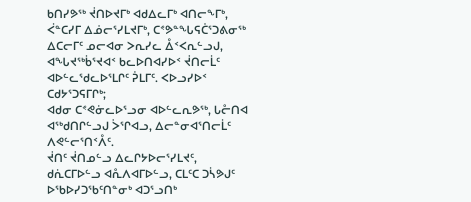ᑲᑎᓯᕗᖅ ᔫᑎᐅᔪᒥᒃ ᐊᑯᐃᓚᒥᒃ ᐊᑎᓕᖕᒥᒃ, ᐹᓐᑕᓯᒥ ᐃᓅᓕᕐᓯᒪᔪᒥᒃ, ᑕᕝᕗᓐᖓᕋᑖᕐᑐᕕᓂᖅ ᐃᑕᓕᒥᑦ ᓄᓕᐊᓂ ᐳᕆᓯᓚ ᐂᑉᐸᕆᓪᓗᒍ, ᐊᖓᔪᖅᑳᕐᔪᐊᑉ ᑲᓚᐅᑎᐊᓯᐅᑉ ᔫᑎᓕᒫᑦ ᐊᐅᓪᓚᖁᓚᐅᕐᒪᒋᑦ ᕉᒪᒥᑦ. ᐸᐅᓗᓯᐅᑉ ᑕᑯᔭᕐᑐᕋᒥᒋᒃ;
ᐊᑯᓂ ᑕᕝᕙᓃᓚᐅᕐᓗᓂ ᐊᐅᓪᓚᕆᕗᖅ, ᒐᓔᑎᐊ ᐊᖅᑯᑎᒋᓪᓗᒍ ᐴᕐᒋᐊᓗ, ᐃᓕᓐᓂᐊᕐᑎᓕᒫᑦ ᐱᕙᓪᓕᕐᑎᑉᐰᑦ.
ᔫᑎᑦ ᔫᑎᓄᓪᓗ ᐃᓚᒋᔭᐅᓕᕐᓯᒪᔪᑦ, ᑯᕇᑕᒥᐅᓪᓗ ᐊᕅᐱᐊᒥᐅᓪᓗ, ᑕᒪᑦᑕ ᑐᓵᕗᒍᑦ ᐅᖃᐅᓯᑐᖃᑦᑎᓐᓂᒃ ᐊᑐᕐᓗᑎᒃ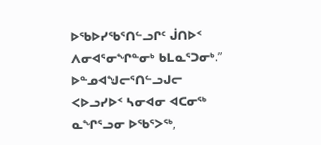ᐅᖃᐅᓯᖃᕐᑎᓪᓗᒋᑦ ᒎᑎᐅᑉ ᐱᓂᐊᕐᓂᖏᓐᓂᒃ ᑲᒪᓇᕐᑐᓂᒃ.”
ᐅᓐᓄᐊᖑᓕᕐᑎᓪᓗᒍᓕ ᐸᐅᓗᓯᐅᑉ ᓴᓂᐊᓂ ᐊᑕᓂᖅ ᓇᖏᕐᓗᓂ ᐅᖃᕐᐳᖅ,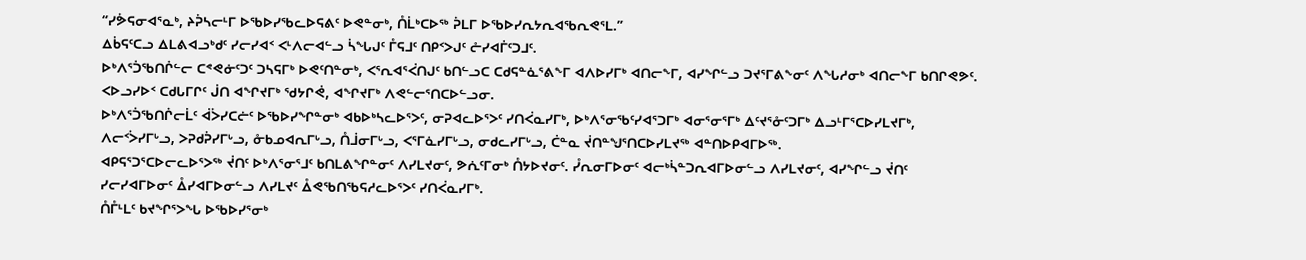“ᓯᕘᕋᓂᐊᕐᓇᒃ, ᔨᕉᓴᓕᒻᒥ ᐅᖃᐅᓯᖃᓚᐅᕋᕕᑦ ᐅᕙᓐᓂᒃ, ᑍᒫᒃᑕᐅᖅ ᕉᒪᒥ ᐅᖃᐅᓯᕆᔭᕆᐊᖃᕆᕙᕐᒪ.”
ᐃᑳᕋᑦᑕᓗ ᐃᒪᕕᐊᓗᒃᑯᑦ ᓯᓕᓯᐊᑉ ᐸᒻᐱᓕᐊᓪᓗ ᓵᖓᒍᑦ ᒤᕋᒧᑦ ᑎᑭᑉᐳᒍᑦ ᓔᓯᐊᒦᑦᑐᒧᑦ.
ᐅᒃᐱᕐᑑᖃᑎᒌᓪᓕ ᑕᕝᕙᓃᑦᑐᑦ ᑐᓴᕋᒥᒃ ᐅᕙᑦᑎᓐᓂᒃ, ᐸᕐᕆᐊᕐᐹᑎᒍᑦ ᑲᑎᓪᓗᑕ ᑕᑯᕋᓐᓈᕐᕕᖕᒥ ᐊᐱᐅᓯᒥᒃ ᐊᑎᓕᖕᒥ, ᐊᓯᖏᓪᓗ ᑐᔪᕐᒥᕕᖕᓂᑦ ᐱᖓᓱᓂᒃ ᐊᑎᓕᖕᒥ ᑲᑎᒋᕙᕗᑦ. ᐸᐅᓗᓯᐅᑉ ᑕᑯᒐᒥᒋᑦ ᒎᑎ ᐊᖏᔪᒥᒃ ᖁᔭᒋᕚ, ᐊᖏᔪᒥᒃ ᐱᕙᓪᓕᕐᑎᑕᐅᓪᓗᓂ.
ᐅᒃᐱᕐᑑᖃᑎᒌᓕᒫᑦ ᐋᐴᓯᑕᓖᑦ ᐅᖃᐅᓯᖏᓐᓂᒃ ᐊᑲᐅᒃᓴᓚᐅᕐᐳᑦ, ᓂᕈᐊᓚᐅᕐᐳᑦ ᓯᑎᐹᓇᓯᒥᒃ, ᐅᒃᐱᕐᓂᖃᑦᓯᐊᕐᑐᒥᒃ ᐊᓂᕐᓂᕐᒥᒃ ᐃᑦᔪᕐᓁᑦᑐᒥᒃ ᐃᓗᒻᒥᕐᑕᐅᓯᒪᔪᒥᒃ, ᐱᓕᑉᐴᓯᒥᒡᓗ, ᐳᕈᑯᕉᓯᒥᒡᓗ, ᓁᑲᓄᐊᕆᒥᒡᓗ, ᑍᒨᓂᒥᒡᓗ, ᐸᕐᒥᓈᓯᒥᒡᓗ, ᓂᑯᓚᓯᒥᒡᓗ, ᑖᓐᓇ ᔫᑎᓐᖑᕐᑎᑕᐅᓯᒪᔪᖅ ᐊᓐᑎᐅᑭᐊᒥᐅᖅ.
ᐊᑭᕋᕐᑐᕐᑕᐅᓕᓚᐅᕐᐳᖅ ᔫᑎᑦ ᐅᒃᐱᕐᓂᕐᒧᑦ ᑲᑎᒪᕕᖏᓐᓂᑦ ᐱᓯᒪᔪᓂᑦ, ᕗᕇᑦᒥᓂᒃ ᑍᔭᐅᔪᓂᑦ. ᓮᕆᓂᒥᐅᓂᑦ ᐊᓕᒃᓵᓐᑐᕆᐊᒥᐅᓂᓪᓗ ᐱᓯᒪᔪᓂᑦ, ᐊᓯᖏᓪᓗ ᔫᑎᑦ ᓯᓕᓯᐊᒥᐅᓂᑦ ᐂᓯᐊᒥᐅᓂᓪᓗ ᐱᓯᒪᔪᑦ ᐂᕙᖃᑎᖃᕋᓱᓚᐅᕐᐳᑦ ᓯᑎᐹᓇᓯᒥᒃ.
ᑍᒤᒻᒪᑦ ᑲᔪᖏᕐᐳᖓ ᐅᖃᐅᓯᕐᓂᒃ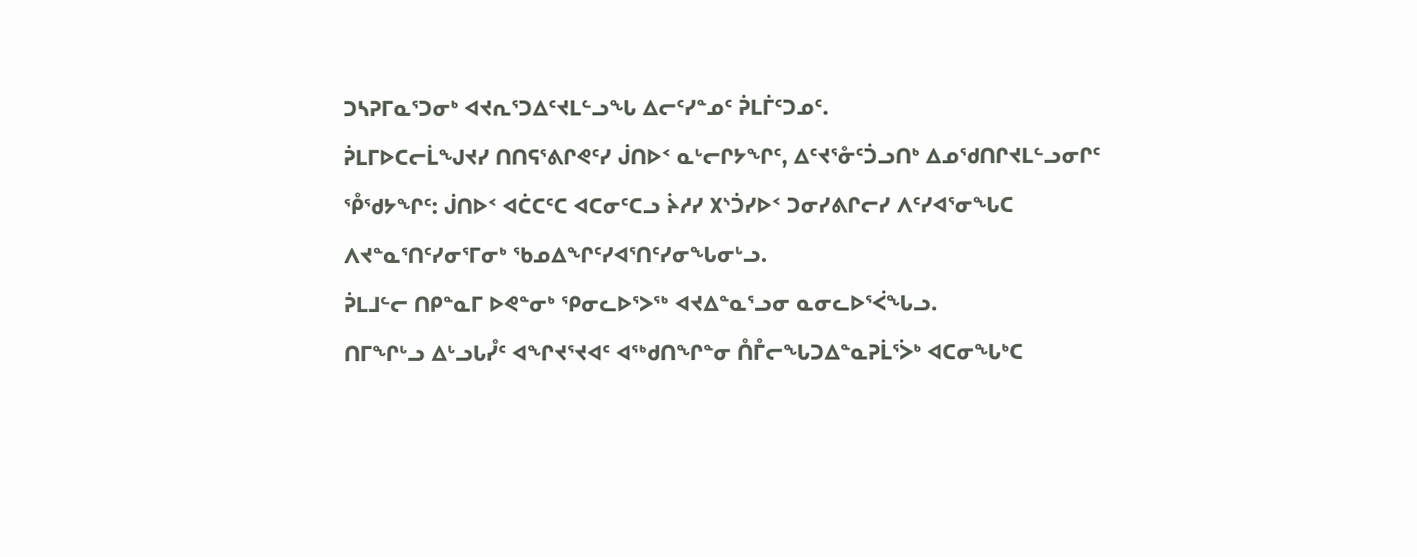ᑐᓴᕈᒥᓇᕐᑐᓂᒃ ᐊᔪᕆᕐᑐᐃᑦᔪᒪᓪᓗᖓ ᐃᓕᑦᓯᓐᓄᑦ ᕉᒪᒦᑦᑐᓄᑦ.
ᕉᒪᒥᐅᑕᓕᒫᖑᔪᓯ ᑎᑎᕋᕐᕕᒋᕙᑦᓯ ᒎᑎᐅᑉ ᓇᒡᓕᒋᔭᖏᑦ, ᐃᑦᔪᕐᓁᑦᑑᓗᑎᒃ ᐃᓄᖁᑎᒋᔪᒪᓪᓗᓂᒋᑦ ᕾᖁᔭᖏᑦ: ᒎᑎᐅᑉ ᐊᑖᑕᑦᑕ ᐊᑕᓂᑦᑕᓗ ᔩᓱᓯ ᙭ᔅᑑᓯᐅᑉ ᑐᓂᓯᕕᒋᓕᓯ ᐱᑦᓯᐊᕐᓂᖓᑕ ᐱᔪᓐᓇᕐᑎᑦᓯᓂᕐᒥᓂᒃ ᖃᓄᐃᖏᑦᓯᐊᕐᑎᑦᓯᓂᖓᓂᒡᓗ.
ᕉᒪᒧᓪᓕ ᑎᑭᓐᓇᒥ ᐅᕙᓐᓂᒃ ᕿᓂᓚᐅᕐᐳᖅ ᐊᔪᐃᓐᓇᕐᓗᓂ ᓇᓂᓚᐅᕐᐹᖓᓗ.
ᑎᒥᖏᒡᓗ ᐃᒡᓗᒐᓮᑦ ᐊᖏᔪᕐᔪᐊᑦ ᐊᖅᑯᑎᖏᓐᓂ ᑍᒤᓕᖓᑐᐃᓐᓇᕈᒫᕐᐴᒃ ᐊᑕᓂᖓᒃᑕ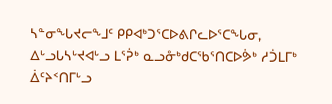ᓴᓐᓂᖓᔪᓕᖕᒧᑦ ᑭᑭᐊᒃᑐᕐᑕᐅᕕᒋᓚᐅᕐᑕᖓᓂ, ᐃᒡᓗᒐᓴᒡᔪᐊᒡᓗ ᒪᕐᕉᒃ ᓇᓗᓁᒃᑯᑕᖃᕐᑎᑕᐅᕘᒃ ᓱᑑᒪᒥᒃ ᐄᑦᔨᑉᑎᒥᒡᓗ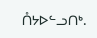ᑍᔭᐅᓪᓗᑎᒃ.